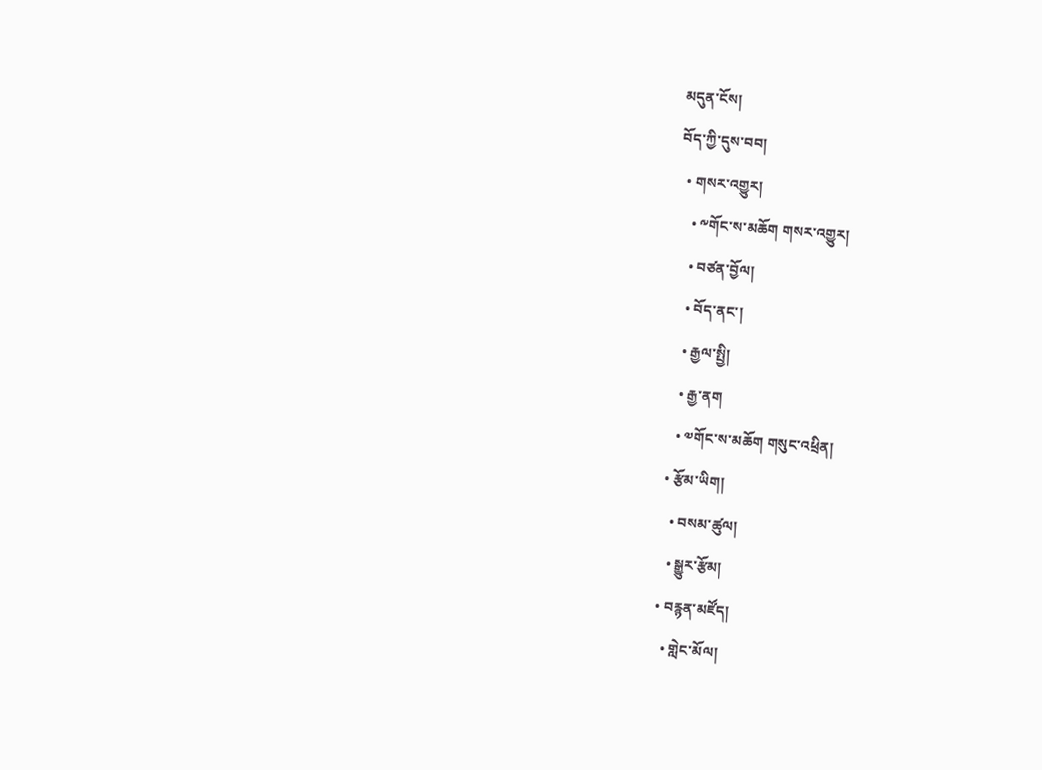མདུན་ངོས།
བོད་ཀྱི་དུས་བབ།
  • གསར་འགྱུར།
    • ༸གོང་ས་མཆོག གསར་འགྱུར།
    • བཙན་བྱོལ།
    • བོད་ནང་།
    • རྒྱལ་སྤྱི།
    • རྒྱ་ནག
    • ༧གོང་ས་མཆོག གསུང་འཕྲིན།
  • རྩོམ་ཡིག།
    • བསམ་ཚུལ།
    • སྒྱུར་རྩོམ།
  • བརྙན་མཛོད།
    • གླེང་མོལ།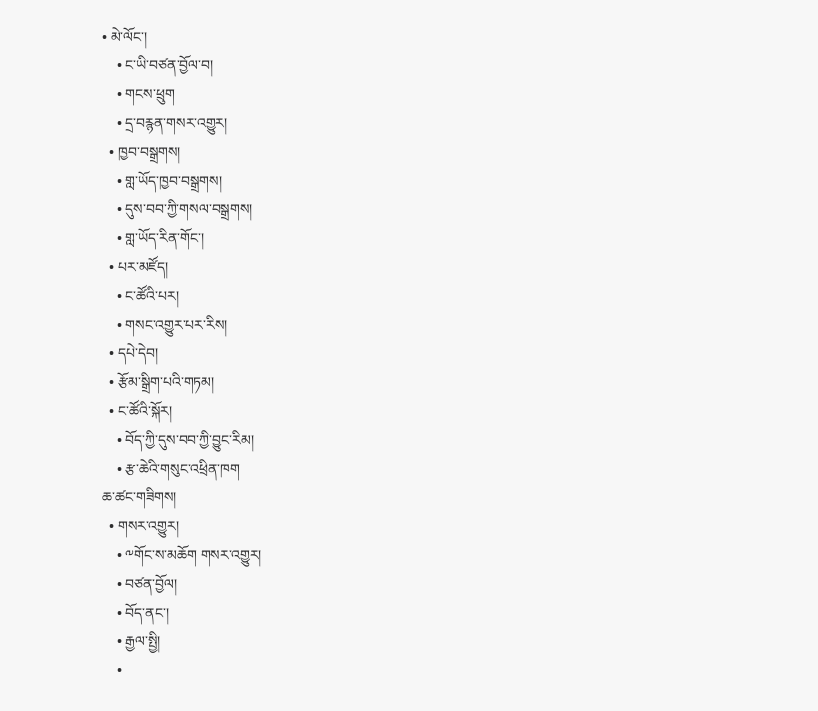• མེ་ལོང་།
    • ང་ཡི་བཙན་བྱོལ་བ།
    • གངས་ཕྲུག
    • དྲ་བརྙན་གསར་འགྱུར།
  • ཁྱབ་བསྒྲགས།
    • གླ་ཡོད་ཁྱབ་བསྒྲགས།
    • དུས་བབ་ཀྱི་གསལ་བསྒྲགས།
    • གླ་ཡོད་རིན་གོང་།
  • པར་མཛོད།
    • ང་ཚོའི་པར།
    • གསང་འགྱུར་པར་རིས།
  • དཔེ་དེབ།
  • རྩོམ་སྒྲིག་པའི་གཏམ།
  • ང་ཚོའི་སྐོར།
    • བོད་ཀྱི་དུས་བབ་ཀྱི་བྱུང་རིམ།
    • རྩ་ཆེའི་གསུང་འཕྲིན་ཁག
ཆ་ཚང་གཟིགས།
  • གསར་འགྱུར།
    • ༸གོང་ས་མཆོག གསར་འགྱུར།
    • བཙན་བྱོལ།
    • བོད་ནང་།
    • རྒྱལ་སྤྱི།
    •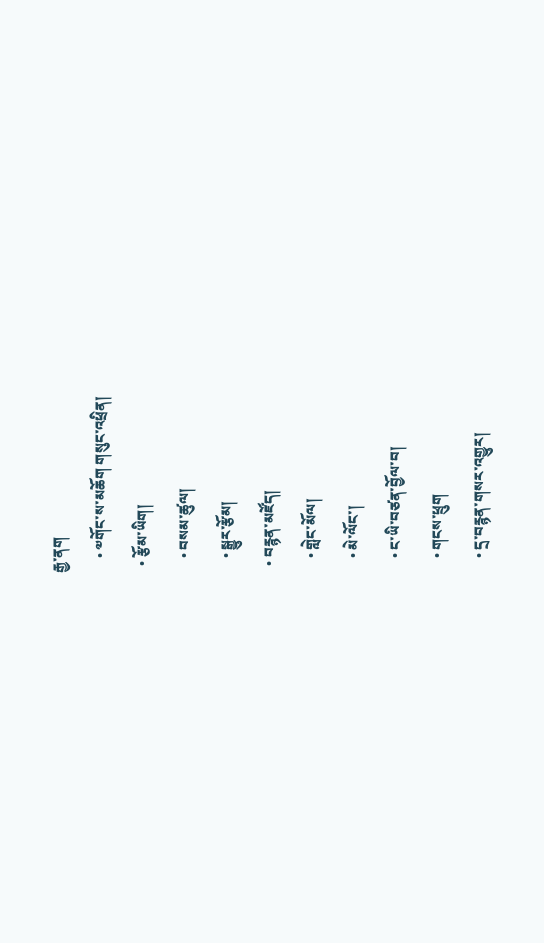རྒྱ་ནག
    • ༧གོང་ས་མཆོག གསུང་འཕྲིན།
  • རྩོམ་ཡིག།
    • བསམ་ཚུལ།
    • སྒྱུར་རྩོམ།
  • བརྙན་མཛོད།
    • གླེང་མོལ།
    • མེ་ལོང་།
    • ང་ཡི་བཙན་བྱོལ་བ།
    • གངས་ཕྲུག
    • དྲ་བརྙན་གསར་འགྱུར།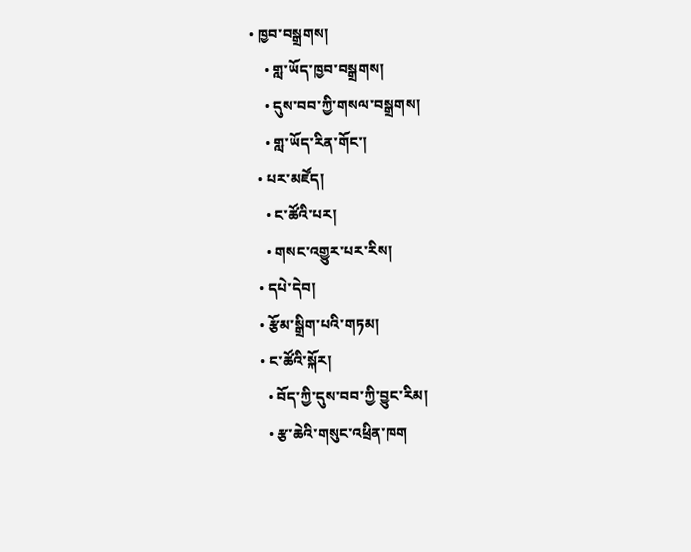• ཁྱབ་བསྒྲགས།
    • གླ་ཡོད་ཁྱབ་བསྒྲགས།
    • དུས་བབ་ཀྱི་གསལ་བསྒྲགས།
    • གླ་ཡོད་རིན་གོང་།
  • པར་མཛོད།
    • ང་ཚོའི་པར།
    • གསང་འགྱུར་པར་རིས།
  • དཔེ་དེབ།
  • རྩོམ་སྒྲིག་པའི་གཏམ།
  • ང་ཚོའི་སྐོར།
    • བོད་ཀྱི་དུས་བབ་ཀྱི་བྱུང་རིམ།
    • རྩ་ཆེའི་གསུང་འཕྲིན་ཁག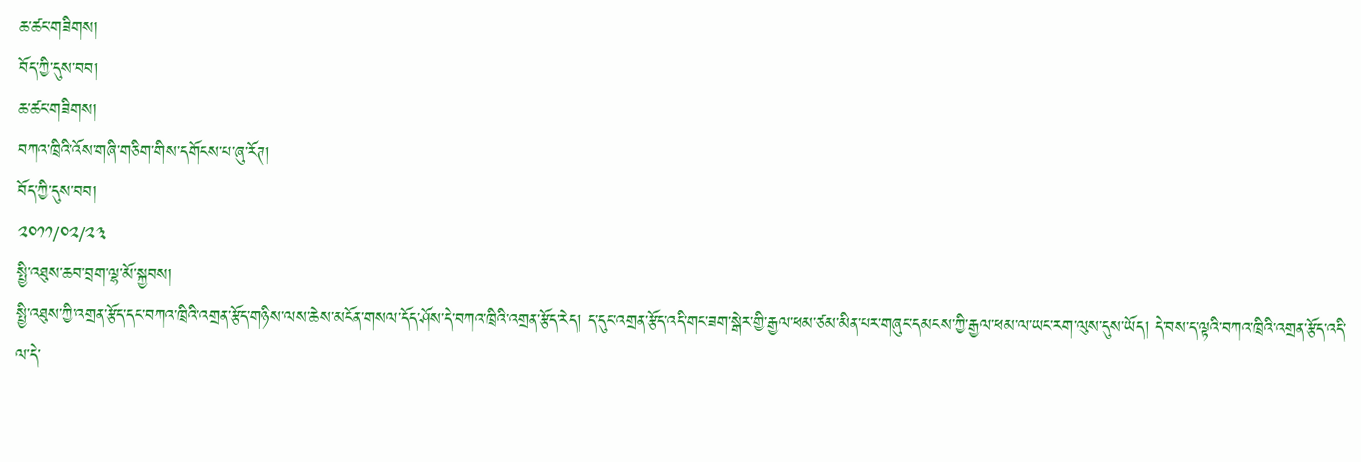ཆ་ཚང་གཟིགས།
བོད་ཀྱི་དུས་བབ།
ཆ་ཚང་གཟིགས།
བཀའ་ཁྲིའི་འོས་གཞི་གཅིག་གིས་དགོངས་པ་ཞུ་རོཊ།
བོད་ཀྱི་དུས་བབ།
༢༠༡༡/༠༢/༢༣
སྤྱི་འཐུས་ཆབ་བྲག་ལྷ་མོ་སྐྱབས།
སྤྱི་འཐུས་ཀྱི་འགྲན་རྩོད་དང་བཀའ་ཁྲིའི་འགྲན་རྩོད་གཉིས་ལས་ཆེས་མངོན་གསལ་དོད་ཤོས་དེ་བཀའ་ཁྲིའི་འགྲན་རྩོད་རེད། ད་དུང་འགྲན་རྩོད་འདི་གང་ཟག་སྒེར་གྱི་རྒྱལ་ཕམ་ཙམ་མིན་པར་གཞུང་དམངས་ཀྱི་རྒྱལ་ཕམ་ལ་ཡང་རག་ལུས་དུས་ཡོད། དེ་བས་ད་ལྟའི་བཀའ་ཁྲིའི་འགྲན་རྩོད་འདི་ལ་དེ་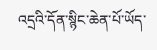འདྲའི་དོན་སྙིང་ཆེན་པོ་ཡོད་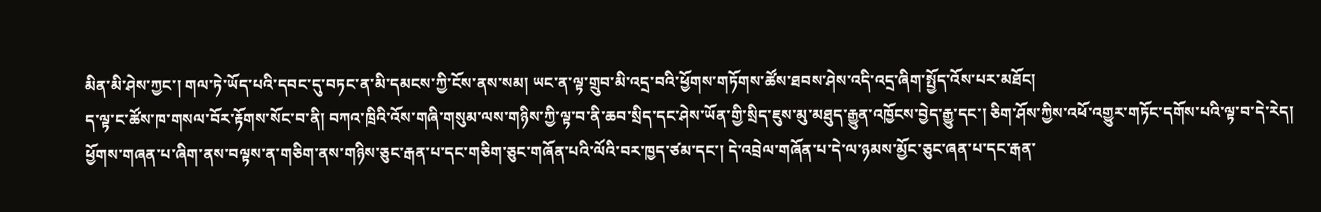མིན་མི་ཤེས་ཀྱང་། གལ་ཏེ་ཡོད་པའི་དབང་དུ་བཏང་ན་མི་དམངས་ཀྱི་ངོས་ནས་སམ། ཡང་ན་ལྟ་གྲུབ་མི་འདྲ་བའི་ཕྱོགས་གཏོགས་ཚོས་ཐབས་ཤེས་འདི་འདྲ་ཞིག་སྤྱོད་འོས་པར་མཐོང།
ད་ལྟ་ང་ཚོས་ཁ་གསལ་བོར་རྟོགས་སོང་བ་ནི། བཀའ་ཁྲིའི་འོས་གཞི་གསུམ་ལས་གཉིས་ཀྱི་ལྟ་བ་ནི་ཆབ་སྲིད་དང་ཤེས་ཡོན་གྱི་སྲིད་ཇུས་མུ་མཐུད་རྒྱུན་འཁྱོངས་བྱེད་རྒྱུ་དང་། ཅིག་ཤོས་ཀྱིས་འཕོ་འགྱུར་གཏོང་དགོས་པའི་ལྟ་བ་དེ་རེད།
ཕྱོགས་གཞན་པ་ཞིག་ནས་བལྟས་ན་གཅིག་ནས་གཉིས་ཅུང་རྒན་པ་དང་གཅིག་ཅུང་གཞོན་པའི་ལོའི་བར་ཁྱད་ཙམ་དང་། དེ་འབྲེལ་གཞོན་པ་དེ་ལ་ཉམས་མྱོང་ཅུང་ཞན་པ་དང་རྒན་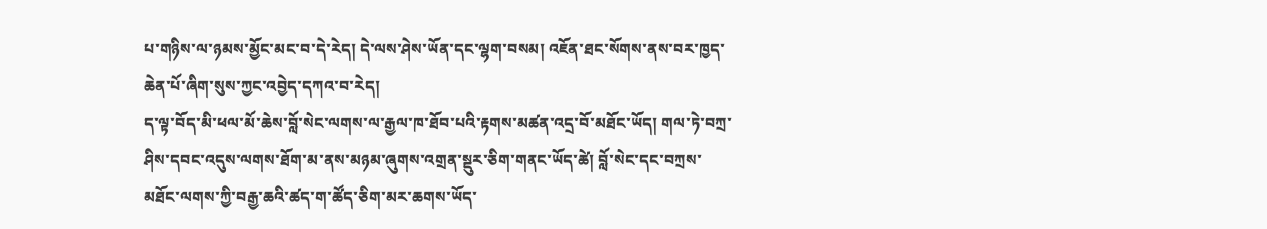པ་གཉིས་ལ་ཉམས་མྱོང་མང་བ་དེ་རེད། དེ་ལས་ཤེས་ཡོན་དང་ལྷག་བསམ། འཇོན་ཐང་སོགས་ནས་བར་ཁྱད་ཆེན་པོ་ཞིག་སུས་ཀྱང་འབྱེད་དཀའ་བ་རེད།
ད་ལྟ་བོད་མི་ཕལ་མོ་ཆེས་བློ་སེང་ལགས་ལ་རྒྱལ་ཁ་ཐོབ་པའི་རྟགས་མཚན་འདྲ་བོ་མཐོང་ཡོད། གལ་ཏེ་བཀྲ་ཤིས་དབང་འདུས་ལགས་ཐོག་མ་ནས་མཉམ་ཞུགས་འགྲན་སྡུར་ཅིག་གནང་ཡོད་ཚེ། བློ་སེང་དང་བཀྲས་མཐོང་ལགས་ཀྱི་བརྒྱ་ཆའི་ཚད་ག་ཚོད་ཅིག་མར་ཆགས་ཡོད་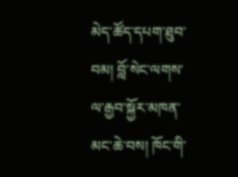མེད་ཚོད་དཔག་ཐུབ་བམ། བློ་སེང་ལགས་ལ་རྒྱབ་སྐྱོར་མཁན་མང་ཆེ་བས། ཁོང་གི་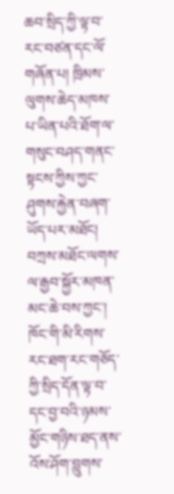ཆབ་སྲིད་ཀྱི་ལྟ་བ་རང་བཙན་དང་ལོ་གཞོན་པ། ཁྲིམས་ལུགས་ཆེད་མཁས་པ་ཡིན་པའི་ཐོག་ལ་གསུང་བཤད་གནང་སྟངས་ཀྱིས་ཀྱང་ཤུགས་རྐྱེན་བཞག་ཡོད་པར་མཐོང།
བཀྲས་མཐོང་ལགས་ལ་རྒྱབ་སྐྱོར་མཁན་མང་ཆེ་བས་ཀྱང་། ཁོང་གི་མི་རིགས་རང་ཐག་རང་གཅོད་ཀྱི་སྲིད་དོན་ལྟ་བ་དང་བྱ་བའི་ཉམས་མྱོང་གཉིས་ཐད་ནས་འོས་ཤོག་བླུགས་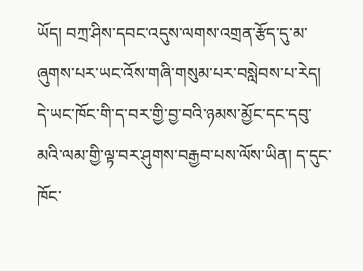ཡོད། བཀྲ་ཤིས་དབང་འདུས་ལགས་འགྲན་རྩོད་དུ་མ་ཞུགས་པར་ཡང་འོས་གཞི་གསུམ་པར་བསླེབས་པ་རེད། དེ་ཡང་ཁོང་གི་ད་བར་གྱི་བྱ་བའི་ཉམས་མྱོང་དང་དབུ་མའི་ལམ་གྱི་ལྟ་བར་ཤུགས་བརྒྱབ་པས་ལོས་ཡིན། ད་དུང་ཁོང་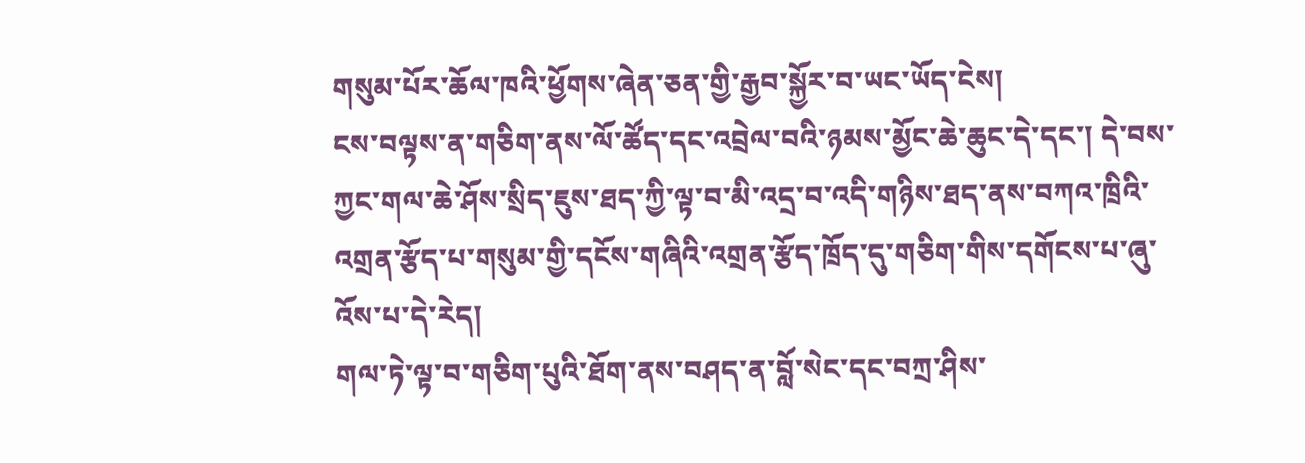གསུམ་པོར་ཆོལ་ཁའི་ཕྱོགས་ཞེན་ཅན་གྱི་རྒྱབ་སྐྱོར་བ་ཡང་ཡོད་ངེས།
ངས་བལྟས་ན་གཅིག་ནས་ལོ་ཚོད་དང་འབྲེལ་བའི་ཉམས་མྱོང་ཆེ་ཆུང་དེ་དང་། དེ་བས་ཀྱང་གལ་ཆེ་ཤོས་སྲིད་ཇུས་ཐད་ཀྱི་ལྟ་བ་མི་འདྲ་བ་འདི་གཉིས་ཐད་ནས་བཀའ་ཁྲིའི་འགྲན་རྩོད་པ་གསུམ་གྱི་དངོས་གཞིའི་འགྲན་རྩོད་ཁྲོད་དུ་གཅིག་གིས་དགོངས་པ་ཞུ་འོས་པ་དེ་རེད།
གལ་ཏེ་ལྟ་བ་གཅིག་པུའི་ཐོག་ནས་བཤད་ན་བློ་སེང་དང་བཀྲ་ཤིས་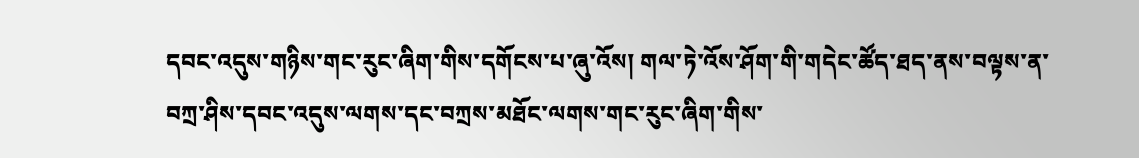དབང་འདུས་གཉིས་གང་རུང་ཞིག་གིས་དགོངས་པ་ཞུ་འོས། གལ་ཏེ་འོས་ཤོག་གི་གདེང་ཚོད་ཐད་ནས་བལྟས་ན་བཀྲ་ཤིས་དབང་འདུས་ལགས་དང་བཀྲས་མཐོང་ལགས་གང་རུང་ཞིག་གིས་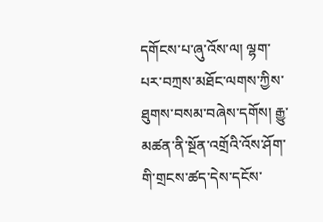དགོངས་པ་ཞུ་འོས་ལ། ལྷག་པར་བཀྲས་མཐོང་ལགས་ཀྱིས་ཐུགས་བསམ་བཞེས་དགོས། རྒྱུ་མཚན་ནི་སྔོན་འགྲོའི་འོས་ཤོག་གི་གྲངས་ཚད་དེས་དངོས་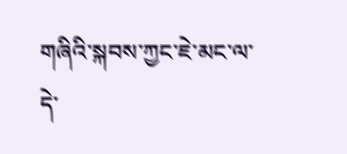གཞིའི་སྐབས་ཀྱང་ཇེ་མང་ལ་དེ་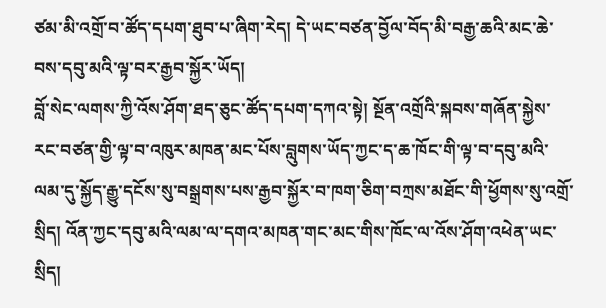ཙམ་མི་འགྲོ་བ་ཚོད་དཔག་ཐུབ་པ་ཞིག་རེད། དེ་ཡང་བཙན་བྱོལ་བོད་མི་བརྒྱ་ཆའི་མང་ཆེ་བས་དབུ་མའི་ལྟ་བར་རྒྱབ་སྐྱོར་ཡོད།
བློ་སེང་ལགས་ཀྱི་འོས་ཤོག་ཐད་ཅུང་ཚོད་དཔག་དཀའ་སྟེ། སྔོན་འགྲོའི་སྐབས་གཞོན་སྐྱེས་རང་བཙན་གྱི་ལྟ་བ་འཁུར་མཁན་མང་པོས་བླུགས་ཡོད་ཀྱང་ད་ཆ་ཁོང་གི་ལྟ་བ་དབུ་མའི་ལམ་དུ་སྐྱོད་རྒྱུ་དངོས་སུ་བསྒྲགས་པས་རྒྱབ་སྐྱོར་བ་ཁག་ཅིག་བཀྲས་མཐོང་གི་ཕྱོགས་སུ་འགྲོ་སྲིད། འོན་ཀྱང་དབུ་མའི་ལམ་ལ་དགའ་མཁན་གང་མང་གིས་ཁོང་ལ་འོས་ཤོག་འཕེན་ཡང་སྲིད།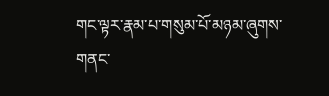གང་ལྟར་རྣམ་པ་གསུམ་པོ་མཉམ་ཞུགས་གནང་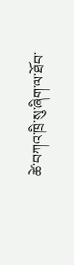ཚེ་བཀའ་ཁྲི་སུ་ཞིག་ལ་ཐོབ་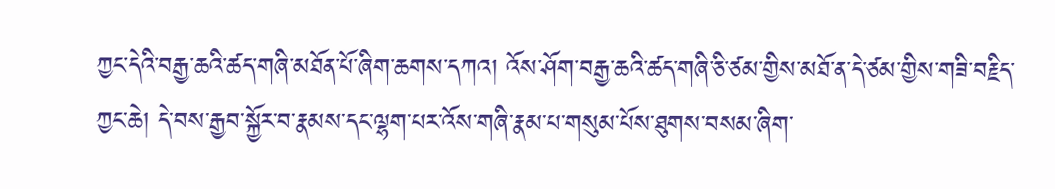ཀྱང་དེའི་བརྒྱ་ཆའི་ཚད་གཞི་མཐོན་པོ་ཞིག་ཆགས་དཀའ། འོས་ཤོག་བརྒྱ་ཆའི་ཚད་གཞི་ཅི་ཙམ་གྱིས་མཐོ་ན་དེ་ཙམ་གྱིས་གཟི་བརྗིད་ཀྱང་ཆེ། དེ་བས་རྒྱབ་སྐྱོར་བ་རྣམས་དང་ལྷག་པར་འོས་གཞི་རྣམ་པ་གསུམ་པོས་ཐུགས་བསམ་ཞིག་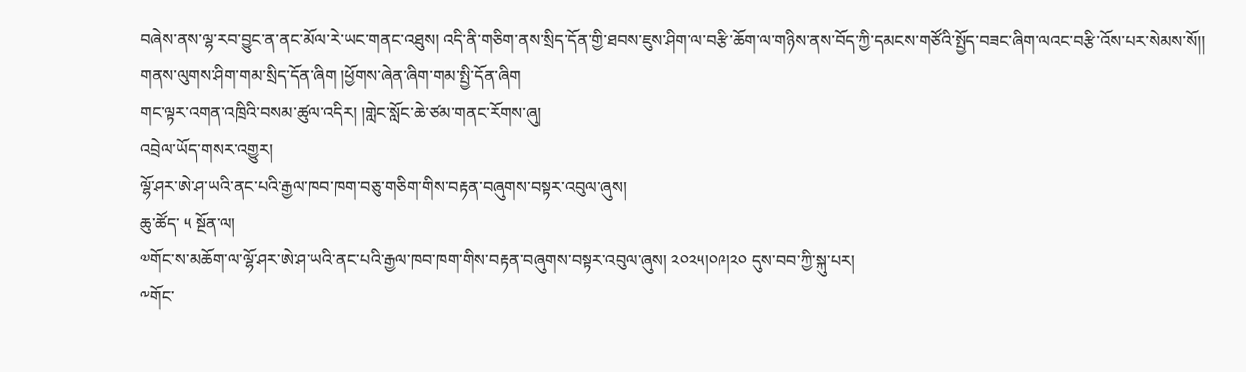བཞེས་ནས་ལྷ་རབ་བྱུང་ན་ནང་མོལ་རེ་ཡང་གནང་འཐུས། འདི་ནི་གཅིག་ནས་སྲིད་དོན་གྱི་ཐབས་ཇུས་ཤིག་ལ་བརྩི་ཆོག་ལ་གཉིས་ནས་བོད་ཀྱི་དམངས་གཙོའི་སྤྱོད་བཟང་ཞིག་ལའང་བརྩི་འོས་པར་སེམས་སོ།།
གནས་ལུགས་ཤིག་གམ་སྲིད་དོན་ཞིག །ཕྱོགས་ཞེན་ཞིག་གམ་སྤྱི་དོན་ཞིག
གང་ལྟར་འགན་འཁྲིའི་བསམ་ཚུལ་འདིར། །གླེང་སློང་ཆེ་ཙམ་གནང་རོགས་ཞུ།
འབྲེལ་ཡོད་གསར་འགྱུར།
ལྷོ་ཤར་ཨེ་ཤ་ཡའི་ནང་པའི་རྒྱལ་ཁབ་ཁག་བཅུ་གཅིག་གིས་བརྟན་བཞུགས་བསྟར་འབུལ་ཞུས།
ཆུ་ཚོད་ ༥ སྔོན་ལ།
༧གོང་ས་མཆོག་ལ་ལྷོ་ཤར་ཨེ་ཤ་ཡའི་ནང་པའི་རྒྱལ་ཁབ་ཁག་གིས་བརྟན་བཞུགས་བསྟར་འབུལ་ཞུས། ༢༠༢༥།༠༩།༢༠ དུས་བབ་ཀྱི་སྐུ་པར།
༸གོང་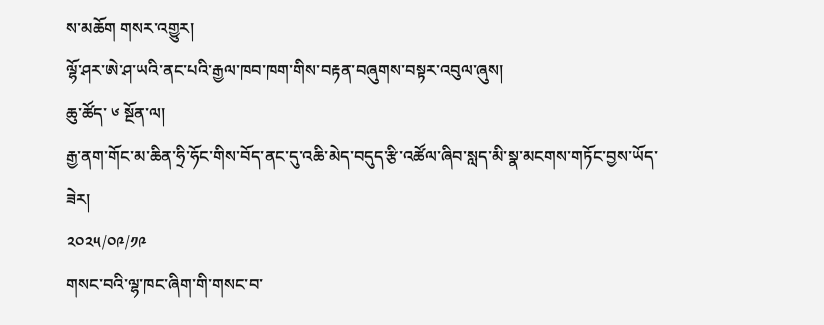ས་མཆོག གསར་འགྱུར།
ལྷོ་ཤར་ཨེ་ཤ་ཡའི་ནང་པའི་རྒྱལ་ཁབ་ཁག་གིས་བརྟན་བཞུགས་བསྟར་འབུལ་ཞུས།
ཆུ་ཚོད་ ༦ སྔོན་ལ།
རྒྱ་ནག་གོང་མ་ཆིན་ཧྲི་ཧོང་གིས་བོད་ནང་དུ་འཆི་མེད་བདུད་རྩི་འཚོལ་ཞིབ་སླད་མི་སྣ་མངགས་གཏོང་བྱས་ཡོད་ཟེར།
༢༠༢༥/༠༩/༡༩
གསང་བའི་ལྷ་ཁང་ཞིག་གི་གསང་བ་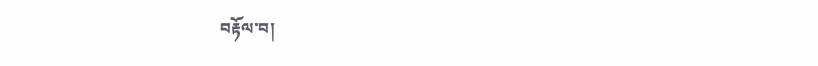བརྟོལ་བ།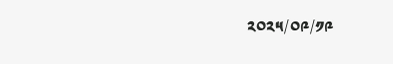༢༠༢༥/༠༩/༡༩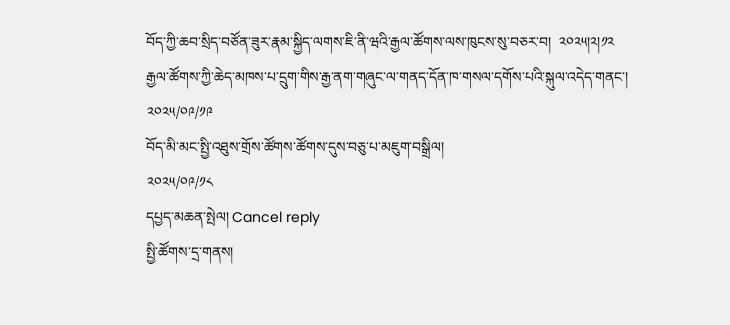བོད་ཀྱི་ཆབ་སྲིད་བཙོན་ཟུར་རྣམ་སྐྱིད་ལགས་ཇི་ནི་ཝའི་རྒྱལ་ཚོགས་ལས་ཁུངས་སུ་བཅར་བ།  ༢༠༢༥།༢།༡༢
རྒྱལ་ཚོགས་ཀྱི་ཆེད་མཁས་པ་དྲུག་གིས་རྒྱ་ནག་གཞུང་ལ་གནད་དོན་ཁ་གསལ་དགོས་པའི་སྐུལ་འདེད་གནང་།
༢༠༢༥/༠༩/༡༩
བོད་མི་མང་སྤྱི་འཐུས་གྲོས་ཚོགས་ཚོགས་དུས་བཅུ་པ་མཇུག་བསྒྲིལ།
༢༠༢༥/༠༩/༡༨
དཔྱད་མཆན་སྤེལ། Cancel reply
སྤྱི་ཚོགས་དྲ་གནས།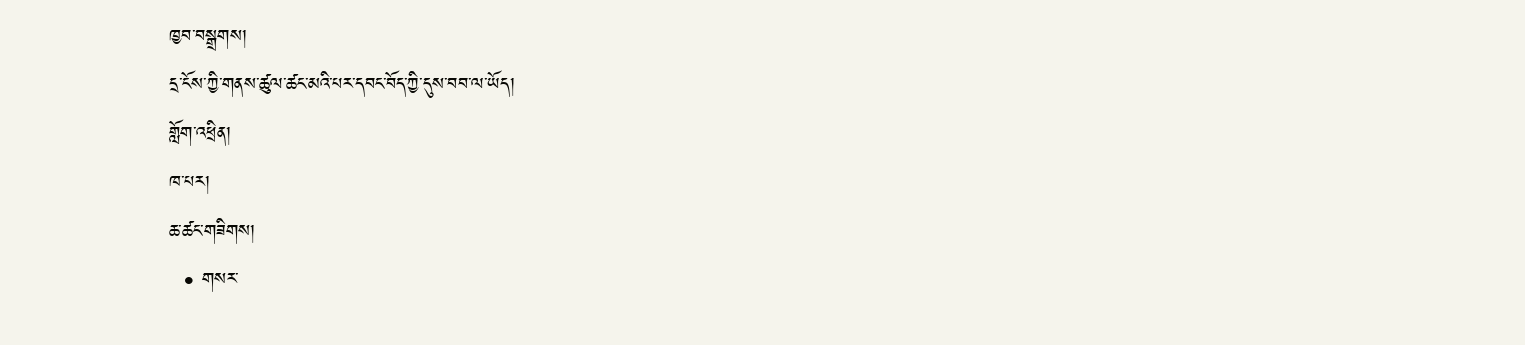ཁྱབ་བསྒྲགས།
དྲ་ངོས་ཀྱི་གནས་ཚུལ་ཚང་མའི་པར་དབང་བོད་ཀྱི་དུས་བབ་ལ་ཡོད།
གློག་འཕྲིན།
ཁ་པར།
ཆ་ཚང་གཟིགས།
  • གསར་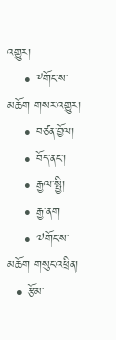འགྱུར།
    • ༸གོང་ས་མཆོག གསར་འགྱུར།
    • བཙན་བྱོལ།
    • བོད་ནང་།
    • རྒྱལ་སྤྱི།
    • རྒྱ་ནག
    • ༧གོང་ས་མཆོག གསུང་འཕྲིན།
  • རྩོམ་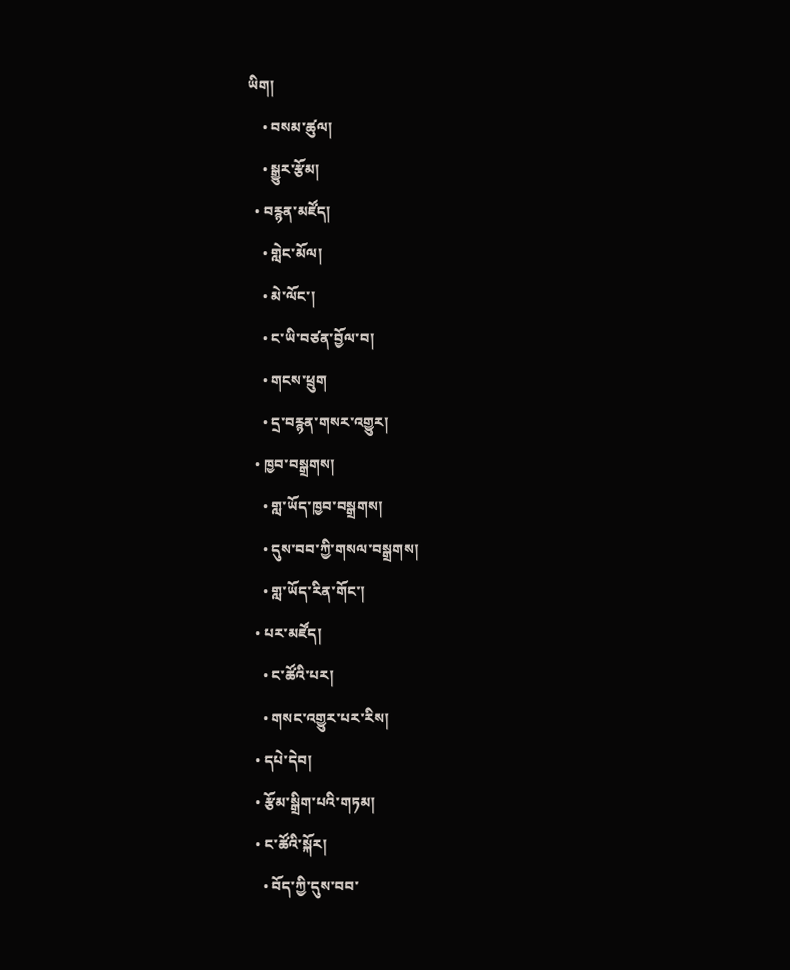ཡིག།
    • བསམ་ཚུལ།
    • སྒྱུར་རྩོམ།
  • བརྙན་མཛོད།
    • གླེང་མོལ།
    • མེ་ལོང་།
    • ང་ཡི་བཙན་བྱོལ་བ།
    • གངས་ཕྲུག
    • དྲ་བརྙན་གསར་འགྱུར།
  • ཁྱབ་བསྒྲགས།
    • གླ་ཡོད་ཁྱབ་བསྒྲགས།
    • དུས་བབ་ཀྱི་གསལ་བསྒྲགས།
    • གླ་ཡོད་རིན་གོང་།
  • པར་མཛོད།
    • ང་ཚོའི་པར།
    • གསང་འགྱུར་པར་རིས།
  • དཔེ་དེབ།
  • རྩོམ་སྒྲིག་པའི་གཏམ།
  • ང་ཚོའི་སྐོར།
    • བོད་ཀྱི་དུས་བབ་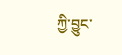ཀྱི་བྱུང་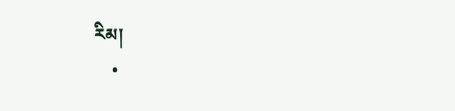རིམ།
    •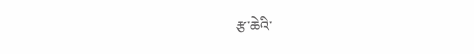རྩ་ཆེའི་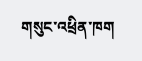གསུང་འཕྲིན་ཁག